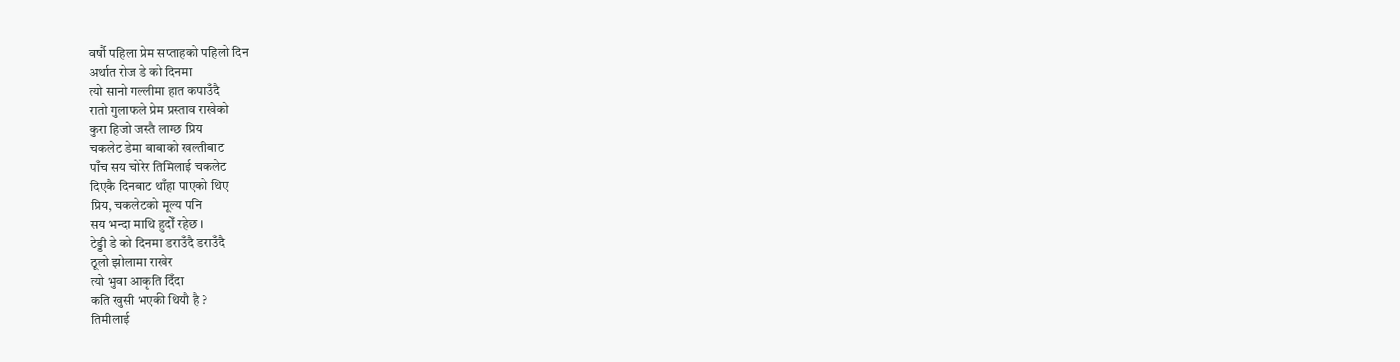वर्षौ पहिला प्रेम सप्ताहको पहिलो दिन
अर्थात रोज डे को दिनमा
त्यो सानो गल्लीमा हात कपाउँदै
रातो गुलाफले प्रेम प्रस्ताव राखेको
कुरा हिजो जस्तै लाग्छ प्रिय
चकलेट डेमा बाबाको खल्तीबाट
पाँच सय चोरेर तिमिलाई चकलेट
दिएकै दिनबाट थाँहा पाएको थिए
प्रिय, चकलेटको मूल्य पनि
सय भन्दा माथि हुदोँ रहेछ ।
टेड्डी डे को दिनमा डराउँदै डराउँदै
ठूलो झोलामा राखेर
त्यो भुवा आकृति दिँदा
कति खुसी भएकी थियौ है ?
तिमीलाई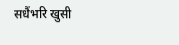सधैंभरि खुसी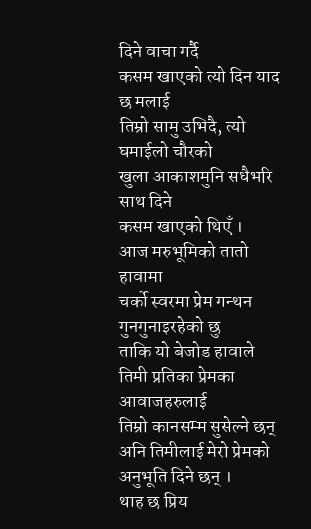दिने वाचा गर्दै
कसम खाएको त्यो दिन याद छ मलाई
तिम्रो सामु उभिदै, त्यो घमाईलो चौरको
खुला आकाशमुनि सधैभरि साथ दिने
कसम खाएको थिएँ ।
आज मरुभूमिको तातो हावामा
चर्को स्वरमा प्रेम गन्थन गुनगुनाइरहेको छु
ताकि यो बेजोड हावाले
तिमी प्रतिका प्रेमका आवाजहरुलाई
तिम्रो कानसम्म सुसेल्ने छन्
अनि तिमीलाई मेरो प्रेमको
अनुभूति दिने छन् ।
थाह छ प्रिय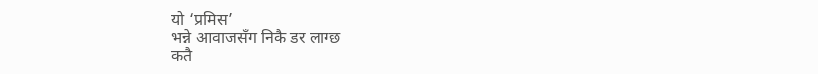यो ‘प्रमिस’
भन्ने आवाजसँग निकै डर लाग्छ
कतै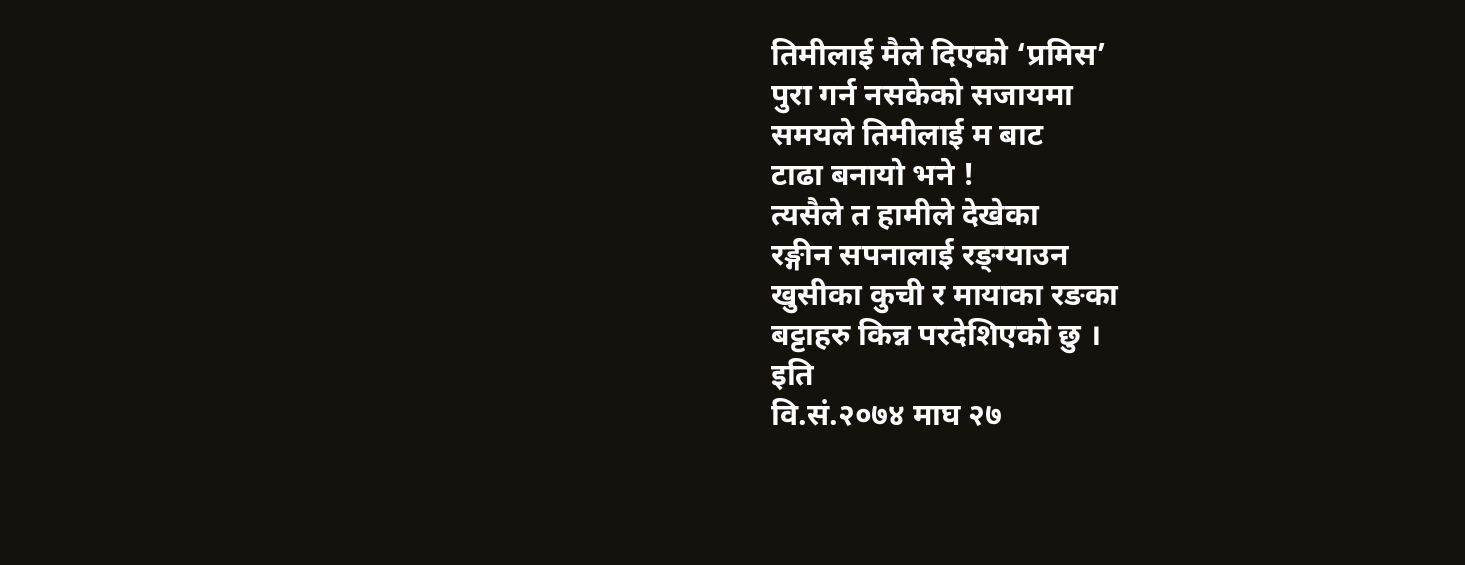तिमीलाई मैले दिएको ‘प्रमिस’
पुरा गर्न नसकेको सजायमा
समयले तिमीलाई म बाट
टाढा बनायो भने !
त्यसैले त हामीले देखेका
रङ्गीन सपनालाई रङ्ग्याउन
खुसीका कुची र मायाका रङका
बट्टाहरु किन्न परदेशिएको छु ।
इति
वि.सं.२०७४ माघ २७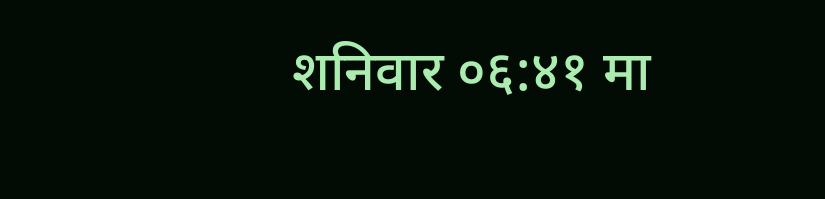शनिवार ०६:४१ मा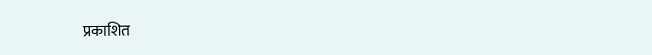प्रकाशित